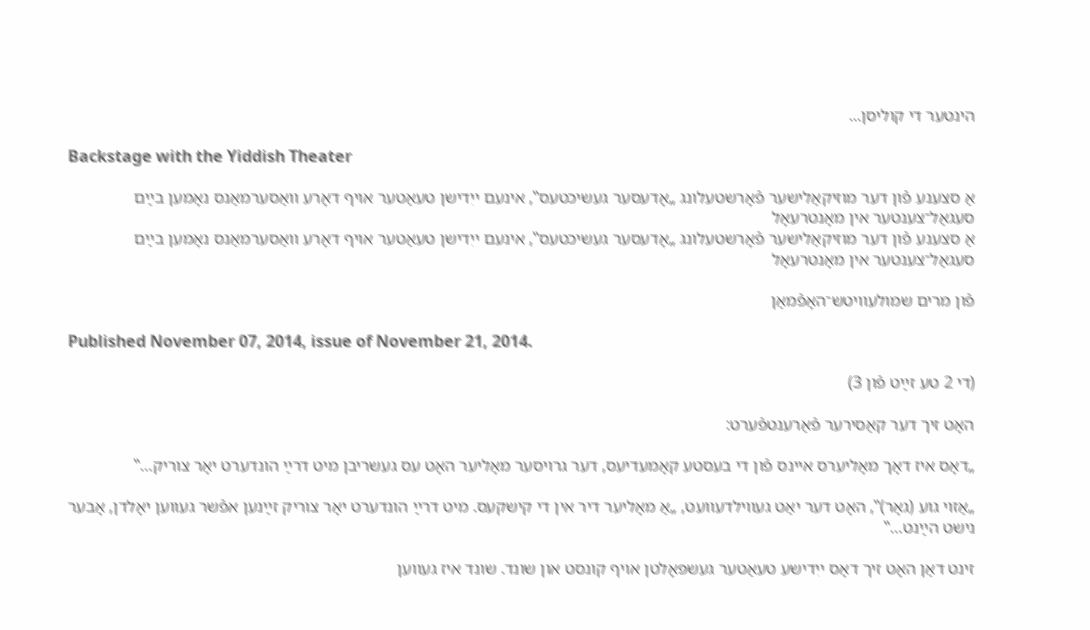הינטער די קוליסן...

Backstage with the Yiddish Theater

אַ סצענע פֿון דער מוזיקאַלישער פֿאָרשטעלונג „אָדעסער געשיכטעס‟, אינעם ייִדישן טעאַטער אויף דאָרע וואַסערמאַנס נאָמען בײַם סעגאַל־צענטער אין מאָנטרעאָל
אַ סצענע פֿון דער מוזיקאַלישער פֿאָרשטעלונג „אָדעסער געשיכטעס‟, אינעם ייִדישן טעאַטער אויף דאָרע וואַסערמאַנס נאָמען בײַם סעגאַל־צענטער אין מאָנטרעאָל

פֿון מרים שמולעוויטש־האָפֿמאַן

Published November 07, 2014, issue of November 21, 2014.

(די 2 טע זײַט פֿון 3)

האָט זיך דער קאַסירער פֿאַרענטפֿערט:

„דאָס איז דאָך מאָליערס איינס פֿון די בעסטע קאָמעדיעס, דער גרויסער מאָליער האָט עס געשריבן מיט דרײַ הונדערט יאָר צוריק…‟

„אַזוי גוע (גאָר)‟, האָט דער יאַט געווילדעוועט, „אַ מאָליער דיר אין די קישקעס. מיט דרײַ הונדערט יאָר צוריק זײַנען אפֿשר געווען יאָלדן, אָבער נישט הײַנט…‟

זינט דאַן האָט זיך דאָס ייִדישע טעאַטער געשפּאָלטן אויף קונסט און שונד. שונד איז געווען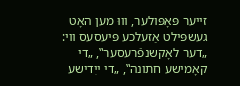זייער פּאָפּולער, וווּ מען האָט געשפּילט אַזעלכע פּיעסעס ווי: „דער לאָקשנפֿרעסער‟, „די קאָמישע חתונה‟, „די ייִדישע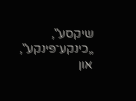שיקסע‟, „כינקע־פּינקע‟, און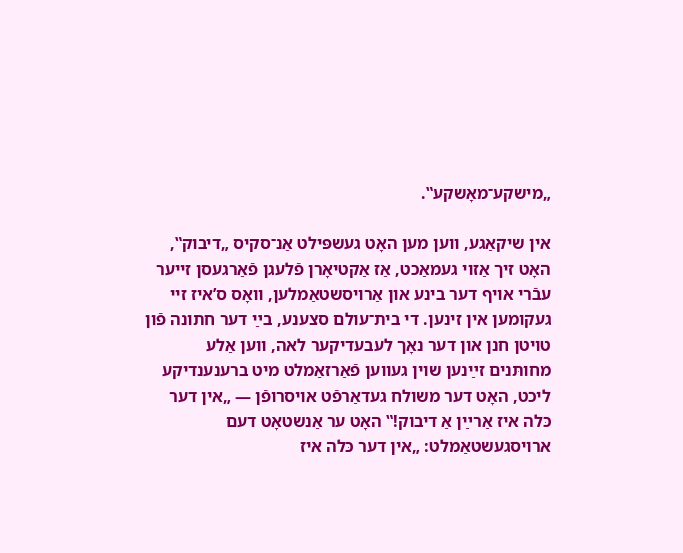„מישקע־מאָשקע‟.

אין שיקאַגע, ווען מען האָט געשפּילט אַנ־סקיס „דיבוק‟, האָט זיך אַזוי געמאַכט, אַז אַקטיאָרן פֿלעגן פֿאַרגעסן זייער עבֿרי אויף דער בינע און אַרויסשטאַמלען, וואָס ס’איז זיי געקומען אין זינען. די בית־עולם סצענע, בײַ דער חתונה פֿון טויטן חנן און דער נאָך לעבעדיקער לאה, ווען אַלע מחותּנים זײַנען שוין געווען פֿאַרזאַמלט מיט ברענענדיקע ליכט, האָט דער משולח געדאַרפֿט אויסרופֿן — „אין דער כּלה איז אַרײַן אַ דיבוק!‟ האָט ער אַנשטאָט דעם ארויסגעשטאַמלט: „אין דער כּלה איז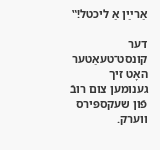אַרײַן אַ ליכטל!‟

דער קונסט־טעאַטער האָט זיך גענומען צום רובֿ פֿון שעקספּירס ווערק.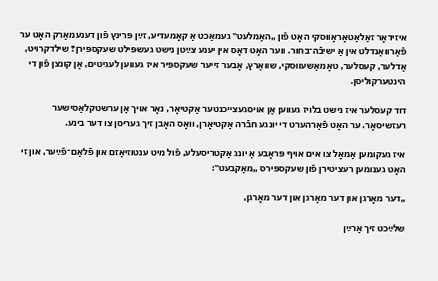איזידאָר זאַלאַטאָראָווסקי האָט פֿון „האַמלעט‟ געמאַכט אַ קאָמעדיע, זײַן פּרינץ פֿון דענעמאַרק האָט ער פֿאַרוואַנדלט אין אַ ישיבֿה־בחור. ווער האָט דאָס אין יענע צײַטן נישט געשפּילט שעקספּירן? שילדקרויט, אַדלער, קעסלער, טאָמאַשעווסקי, שוואַרץ, אָבער זייער שעקספּיר איז געווען לעגיטים, אָן קונצן פֿון די הינטערקוליסן.

דוד קעסלער איז נישט בלויז געווען אַן אויסגעצײכנטער אַקטיאָר, נאָר אויך אַן ערשטקלאַסישער רעזשיסאָר. ער האָט פֿאַרהערט די יונגע חבֿרה אַקטיאָרן, וואָס האָבן זיך געריסן צו דער בינע.

איז געקומען אַמאָל צו אים אויף פּראָבע אַ יונג אַקטריסעלע, פֿול מיט ענטוזיאַזם און פֿלאַם־פֿײַער, און זי האָט גענומען רעציטירן פֿון שעקספּירס „מאַקבעט‟:

„דער מאָרגן און דער מאָרגן און דער מאָרגן,

שלײַכט זיך אַרײַן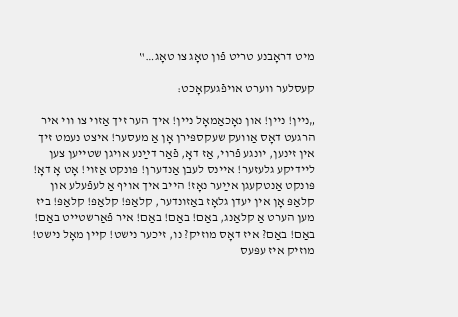מיט דראָבנע טריט פֿון טאָג צו טאָג…‟

קעסלער ווערט אויפֿגעקאָכט:

„ניין! ניין! און נאָכאַמאָל ניין! איך הער זיך אַזוי צו ווי איר הרגעט דאָס אַוועק שעקספּירן אָן אַ מעסער! איצט נעמט זיך אין זינען, יונגע פֿרוי, אַז דאָ, פֿאַר דײַנע אויגן שטייען צען ליידיקע גלעזער! איינס לעבן אַנדערן! פּונקט אַזוי! אָט אָ דאָ! פּונקט אַנטקעגן אײַער נאָז! הייב איך אויף אַ לעפֿעלע און קלאַפּ אָן אין יעדן גלאָז באַזונדער, קלאַפּ! קלאַפּ! קלאַפּ! ביז מען הערט אַ קלאַנג, באַם! באַם! באַם! איר פֿאַרשטייט באַם! באַם! באַם? איז דאָס מוזיק? נו, זיכער נישט! קיין מאָל נישט! מוזיק איז עפּעס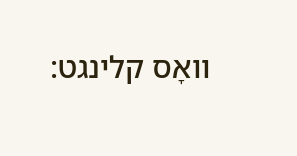וואָס קלינגט: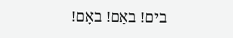בים! באַם! באָם!